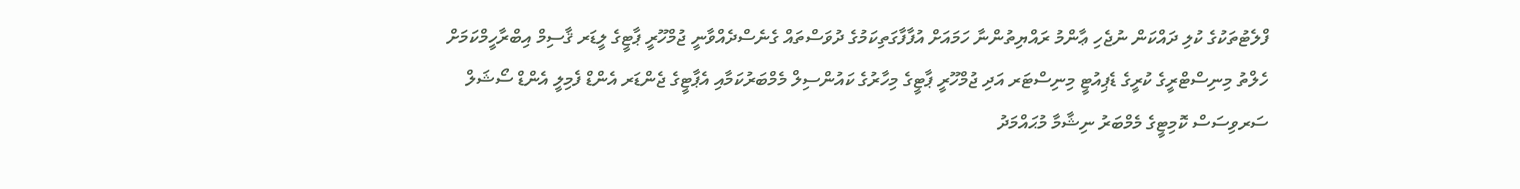ފްލެޓުތަކުގެ ކުލި ދައްކަން ނުޖެހި ޢާންމު ރައްޔިތުންނާ ހަމައަށް އުފާފާގަތިކަމުގެ ދުވަސްތައް ގެނެސްދެއްވާނީ ޖުމްހޫރީ ޕާޓީގެ ލީޑަރ ޤާސިމް އިބްރާހީމްކަމަށް ހެލްތު މިނިސްޓްރީގެ ކުރީގެ ޑެޕިއުޓީ މިނިސްޓަރ އަދި ޖުމްހޫރީ ޕާޓީގެ މިހާރުގެ ކައުންސިލް މެމްބަރުކަމާއި އެޕާޓީގެ ޖެންޑަރ އެންޑް ފެމިލީ އެންޑް ސޯޝަލް ސަރވިސަސް ކޮމިޓީގެ މެމްބަރު ނިޝާމާ މުޙައްމަދު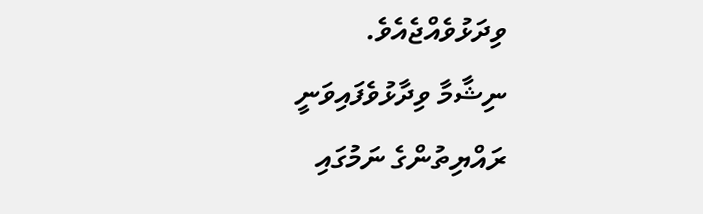ވިދަޅުވެއްޖެއެވެ.
ނިޝާމާ ވިދާޅުވެފައިވަނީ ރައްޔިތުންގެ ނަމުގައި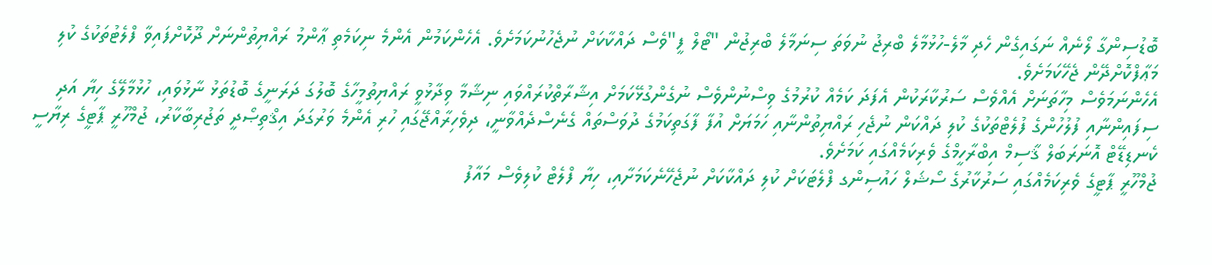ބޮޑުސިންގާ ލޯނެއް ނަގައިގެން ހެދި މާލެ-ހުޅުމާލެ ބްރިޖު ނުވަތަ ސިނަމާލެ ބްރިޖުން "ޓޯލް ފީ"ވެސް ދައްކާކަށް ނުޖެހުނުކަމަށެވެ. އެހެންކަމުން އެންމެ ނިކަމެތި ޢާންމު ރައްޔިތުންނަށް ދޫކޮށްފައިވާ ފްލެޓުތަކުގެ ކުލި މަޢާފްކޮށްދޭން ޖެހޭކަމަށެވެ.
އެހެންނަމަވެސް މިހާތަނަށް އެއްވެސް ސަރުކާރަކުން އެފަދަ ކަމެއް ކުރުމުގެ ވިސްނުންވެސް ނުގެންގުޅޭކަމަށް އިޝާރާތްކުރައްވައި ނިޝާމާ ވިދާޅުވީ ރައްޔިތުމީހާގެ ބޮލުގަ ދަރަނީގެ ބޮޑުތަޅު ނާޅުވައި، ހުޅުމާލޭގެ ހިޔާ އަދި ސިފައިންނާއި ފުލުހުންގެ ފުލެޓްތަކުގެ ކުލި ދައްކަން ނުޖެހި ރައްޔިތުންނާއި ހަމަޔަށް އުފާ ފާގަތިކަމުގެ ދުވަސްތައް ގެނެސްދެއްވާނީ، ދިވެހިރާއްޖޭގައި ހުރި އެންމެ ވަރުގަދަ އިޤްތިޞޯދީ ތަޖުރިބާކާރު، ޖުމްހޫރީ ޕާޓީގެ ރިޔާސީ ކެނޑިޑޭޓް އޮނަރަބަލް ޤާސިމް އިބްރާހީމްގެ ވެރިކަމެއްގައި ކަމަށެވެ.
ޖުމްހޫރީ ޕާޓީގެ ވެރިކަމެއްގައި ސަރުކާރުގެ ސޯޝަލް ހައުސިންގ ފްލެޓަކަށް ކުލި ދައްކާކަށް ނުޖެހޭނެކަމަށާއި، ހިޔާ ފްލެޓް ކުލިވެސް މައާފު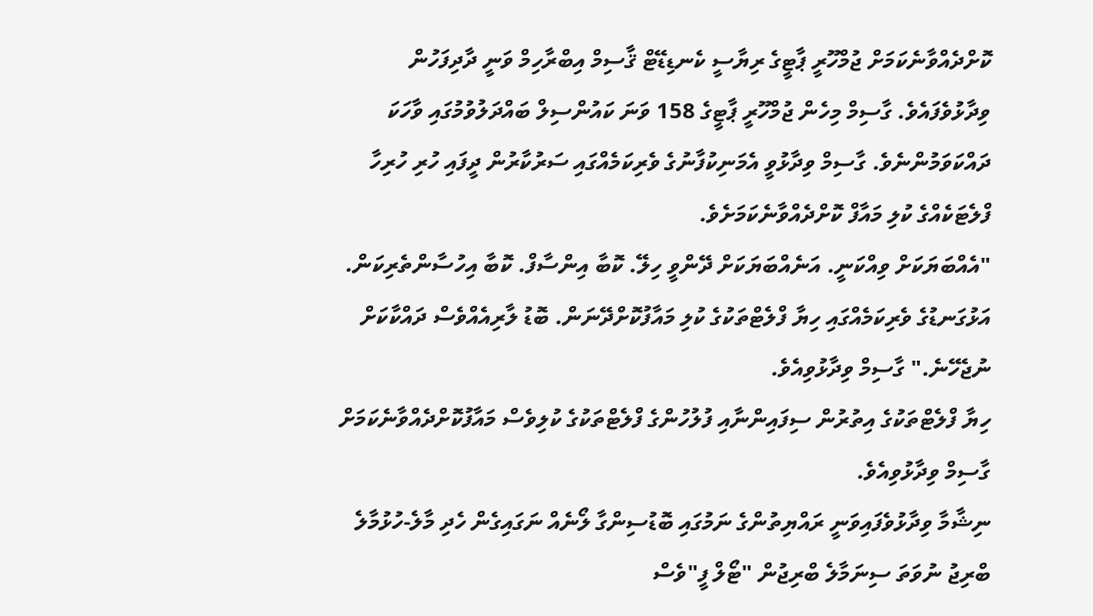ކޮށްދެއްވާނެކަމަށް ޖުމްހޫރީ ޕާޓީގެ ރިޔާސީ ކެނޑިޑޭޓް ޤާސިމް އިބްރާހިމް ވަނީ ދާދިފަހުން ވިދާޅުވެފައެވެ. ގާސިމް މިހެން ޖުމްހޫރީ ޕާޓީގެ 158 ވަނަ ކައުންސިލް ބައްދަލުވުމުގައި ވާހަކަ ދައްކަވަމުންނެވެ. ގާސިމް ވިދާޅުވީ އެމަނިކުފާނުގެ ވެރިކަމެއްގައި ސަރުކާރުން ދީފައި ހުރި ހުރިހާ ފްލެޓަކެއްގެ ކުލި މައާފް ކޮށްދެއްވާނެކަމަށެވެ.
"އެއްބަޔަކަށް ވިއްކަނީ. އަނެއްބަޔަކަށް ދޭންވީ ހިލޭ. ކޮބާ އިންސާފް. ކޮބާ އިހުސާންތެރިކަން. އަޅުގަނޑުގެ ވެރިކަމެއްގައި ހިޔާ ފްލެޓްތަކުގެ ކުލި މައާފުކޮށްދޭނަން. ބޮޑު ލާރިއެއްވެސް ދައްކާކަށް ނުޖެހޭނެ." ގާސިމް ވިދާޅުވިއެވެ.
ހިޔާ ފްލެޓްތަކުގެ އިތުރުން ސިފައިންނާއި ފުލުހުންގެ ފްލެޓްތަކުގެ ކުލިވެސް މައާފުކޮށްދެއްވާނެކަމަށް ގާސިމް ވިދާޅުވިއެވެ.
ނިޝާމާ ވިދާޅުވެފައިވަނީ ރައްޔިތުންގެ ނަމުގައި ބޮޑުސިންގާ ލޯނެއް ނަގައިގެން ހެދި މާލެ-ހުޅުމާލެ ބްރިޖު ނުވަތަ ސިނަމާލެ ބްރިޖުން "ޓޯލް ފީ"ވެސް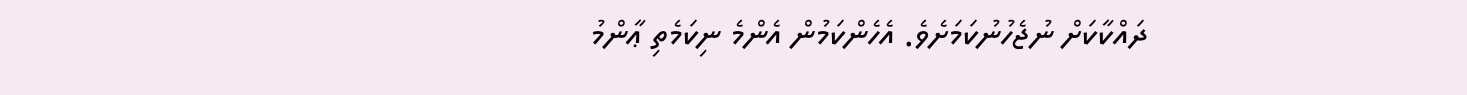ދައްކާކަށް ނުޖެހުނުކަމަށެވެ. އެހެންކަމުން އެންމެ ނިކަމެތި ޢާންމު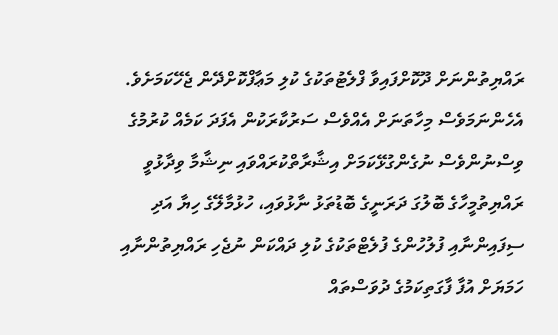ރައްޔިތުންނަށް ދޫކޮށްފައިވާ ފްލެޓުތަކުގެ ކުލި މަޢާފްކޮށްދޭން ޖެހޭކަމަށެވެ.
އެހެންނަމަވެސް މިހާތަނަށް އެއްވެސް ސަރުކާރަކުން އެފަދަ ކަމެއް ކުރުމުގެ ވިސްނުންވެސް ނުގެންގުޅޭކަމަށް އިޝާރާތްކުރައްވައި ނިޝާމާ ވިދާޅުވީ ރައްޔިތުމީހާގެ ބޮލުގަ ދަރަނީގެ ބޮޑުތަޅު ނާޅުވައި، ހުޅުމާލޭގެ ހިޔާ އަދި ސިފައިންނާއި ފުލުހުންގެ ފުލެޓްތަކުގެ ކުލި ދައްކަން ނުޖެހި ރައްޔިތުންނާއި ހަމަޔަށް އުފާ ފާގަތިކަމުގެ ދުވަސްތައް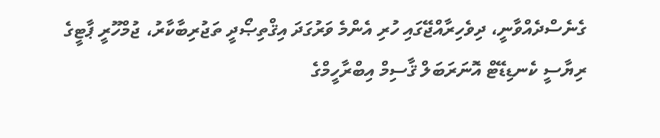ގެނެސްދެއްވާނީ، ދިވެހިރާއްޖޭގައި ހުރި އެންމެ ވަރުގަދަ އިޤްތިޞޯދީ ތަޖުރިބާކާރު، ޖުމްހޫރީ ޕާޓީގެ ރިޔާސީ ކެނޑިޑޭޓް އޮނަރަބަލް ޤާސިމް އިބްރާހީމްގެ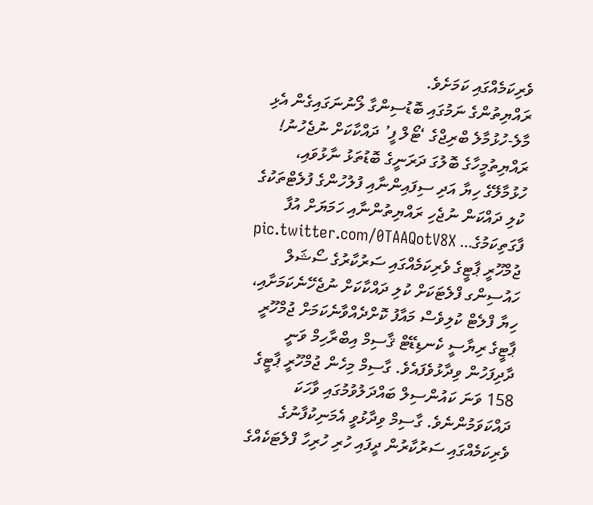ވެރިކަމެއްގައި ކަމަށެވެ.
ރައްޔިތުންގެ ނަމުގައި ބޮޑުސިންގާ ލޯނުނަގައިގެން އެޅި މާލެ-ހުޅުމާލެ ބްރިޖްގެ ‘ޓޯލް ފީ’ ދައްކާކަށް ނުޖެހުނު!
ރައްޔިތުމީހާގެ ބޮލުގަ ދަރަނީގެ ބޮޑުތަޅު ނާޅުވައި، ހުޅުމާލޭގެ ހިޔާ އަދި ސިފައިންނާއި ފުލުހުންގެ ފުލެޓްތަކުގެ ކުލި ދައްކަން ނުޖެހި ރައްޔިތުންނާއި ހަމަޔަށް އުފާ ފާގަތިކަމުގެ… pic.twitter.com/0TAAQotV8X
ޖުމްހޫރީ ޕާޓީގެ ވެރިކަމެއްގައި ސަރުކާރުގެ ސޯޝަލް ހައުސިންގ ފްލެޓަކަށް ކުލި ދައްކާކަށް ނުޖެހޭނެކަމަށާއި، ހިޔާ ފްލެޓް ކުލިވެސް މައާފު ކޮށްދެއްވާނެކަމަށް ޖުމްހޫރީ ޕާޓީގެ ރިޔާސީ ކެނޑިޑޭޓް ޤާސިމް އިބްރާހިމް ވަނީ ދާދިފަހުން ވިދާޅުވެފައެވެ. ގާސިމް މިހެން ޖުމްހޫރީ ޕާޓީގެ 158 ވަނަ ކައުންސިލް ބައްދަލުވުމުގައި ވާހަކަ ދައްކަވަމުންނެވެ. ގާސިމް ވިދާޅުވީ އެމަނިކުފާނުގެ ވެރިކަމެއްގައި ސަރުކާރުން ދީފައި ހުރި ހުރިހާ ފްލެޓަކެއްގެ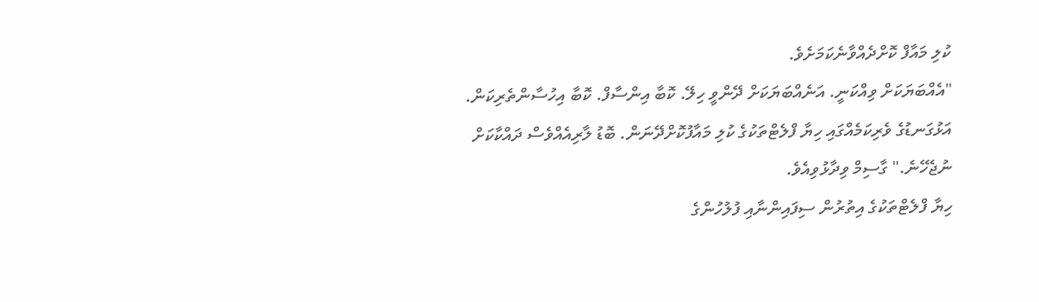ކުލި މައާފް ކޮށްދެއްވާނެކަމަށެވެ.
"އެއްބަޔަކަށް ވިއްކަނީ. އަނެއްބަޔަކަށް ދޭންވީ ހިލޭ. ކޮބާ އިންސާފް. ކޮބާ އިހުސާންތެރިކަން. އަޅުގަނޑުގެ ވެރިކަމެއްގައި ހިޔާ ފްލެޓްތަކުގެ ކުލި މައާފުކޮށްދޭނަން. ބޮޑު ލާރިއެއްވެސް ދައްކާކަށް ނުޖެހޭނެ." ގާސިމް ވިދާޅުވިއެވެ.
ހިޔާ ފްލެޓްތަކުގެ އިތުރުން ސިފައިންނާއި ފުލުހުންގެ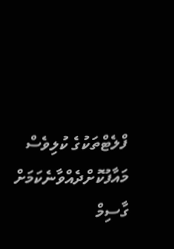ފްލެޓްތަކުގެ ކުލިވެސް މައާފުކޮށްދެއްވާނެކަމަށް ގާސިމް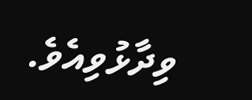ވިދާޅުވިއެވެ.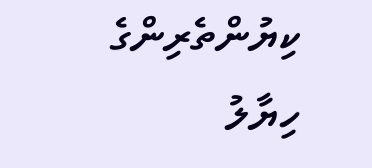ކިޔުންތެރިންގެ ހިޔާލު